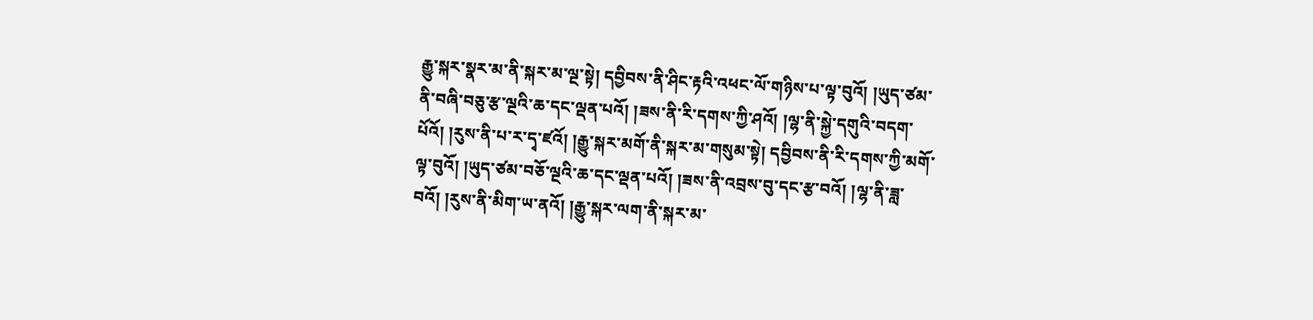རྒྱུ་སྐར་སྣར་མ་ནི་སྐར་མ་ལྔ་སྟེ། དབྱིབས་ནི་ཤིང་རྟའི་འཕང་ལོ་གཉིས་པ་ལྟ་བུའོ། །ཡུད་ཙམ་ནི་བཞི་བཅུ་རྩ་ལྔའི་ཆ་དང་ལྡན་པའོ། །ཟས་ནི་རི་དགས་ཀྱི་ཤའོ། །ལྷ་ནི་སྐྱེ་དགུའི་བདག་པོའོ། །རུས་ནི་པ་ར་དྭ་ཛའོ། །རྒྱུ་སྐར་མགོ་ནི་སྐར་མ་གསུམ་སྟེ། དབྱིབས་ནི་རི་དགས་ཀྱི་མགོ་ལྟ་བུའོ། །ཡུད་ཙམ་བཅོ་ལྔའི་ཆ་དང་ལྡན་པའོ། །ཟས་ནི་འབྲས་བུ་དང་རྩ་བའོ། །ལྷ་ནི་ཟླ་བའོ། །རུས་ནི་མིག་ཡ་ནའོ། །རྒྱུ་སྐར་ལག་ནི་སྐར་མ་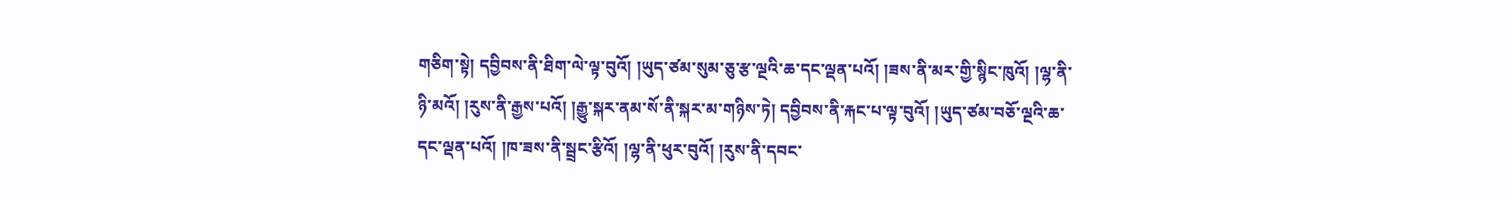གཅིག་སྟེ། དབྱིབས་ནི་ཐིག་ལེ་ལྟ་བུའོ། །ཡུད་ཙམ་སུམ་ཅུ་རྩ་ལྔའི་ཆ་དང་ལྡན་པའོ། །ཟས་ནི་མར་གྱི་སྙིང་ཁུའོ། །ལྷ་ནི་ཉི་མའོ། །རུས་ནི་རྒྱས་པའོ། །རྒྱུ་སྐར་ནམ་སོ་ནི་སྐར་མ་གཉིས་ཏེ། དབྱིབས་ནི་རྐང་པ་ལྟ་བུའོ། །ཡུད་ཙམ་བཅོ་ལྔའི་ཆ་དང་ལྡན་པའོ། །ཁ་ཟས་ནི་སྦྲང་རྩིའོ། །ལྷ་ནི་ཕུར་བུའོ། །རུས་ནི་དབང་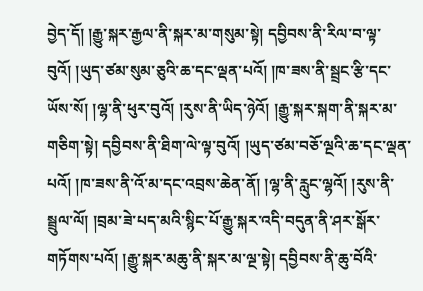བྱེད་དོ། །རྒྱུ་སྐར་རྒྱལ་ནི་སྐར་མ་གསུམ་སྟེ། དབྱིབས་ནི་རིལ་བ་ལྟ་བུའོ། །ཡུད་ཙམ་སུམ་ཅུའི་ཆ་དང་ལྡན་པའོ། །ཁ་ཟས་ནི་སྦྲང་རྩི་དང་ཡོས་སོ། །ལྷ་ནི་ཕུར་བུའོ། །རུས་ནི་ཡིད་ཉེའོ། །རྒྱུ་སྐར་སྐག་ནི་སྐར་མ་གཅིག་སྟེ། དབྱིབས་ནི་ཐིག་ལེ་ལྟ་བུའོ། །ཡུད་ཙམ་བཅོ་ལྔའི་ཆ་དང་ལྡན་པའོ། །ཁ་ཟས་ནི་འོ་མ་དང་འབྲས་ཆེན་ནོ། །ལྷ་ནི་རླུང་ལྷའོ། །རུས་ནི་སྦྲུལ་ལོ། །བྲམ་ཟེ་པད་མའི་སྙིང་པོ་རྒྱུ་སྐར་འདི་བདུན་ནི་ཤར་སྒོར་གཏོགས་པའོ། །རྒྱུ་སྐར་མཆུ་ནི་སྐར་མ་ལྔ་སྟེ། དབྱིབས་ནི་ཆུ་བོའི་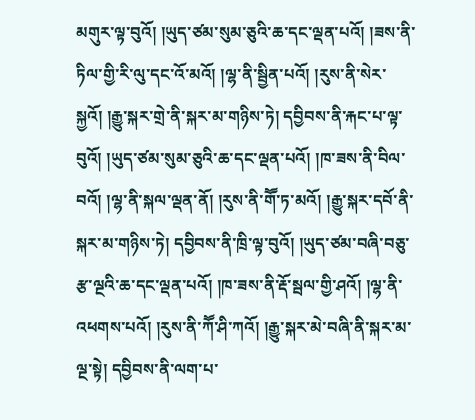མགུར་ལྟ་བུའོ། །ཡུད་ཙམ་སུམ་ཅུའི་ཆ་དང་ལྡན་པའོ། །ཟས་ནི་ཏིལ་གྱི་རི་ལུ་དང་འོ་མའོ། །ལྷ་ནི་སྦྱིན་པའོ། །རུས་ནི་སེར་སྐྱའོ། །རྒྱུ་སྐར་གྲེ་ནི་སྐར་མ་གཉིས་ཏེ། དབྱིབས་ནི་རྐང་པ་ལྟ་བུའོ། །ཡུད་ཙམ་སུམ་ཅུའི་ཆ་དང་ལྡན་པའོ། །ཁ་ཟས་ནི་བིལ་བའོ། །ལྷ་ནི་སྐལ་ལྡན་ནོ། །རུས་ནི་གཽ་ཏ་མའོ། །རྒྱུ་སྐར་དབོ་ནི་སྐར་མ་གཉིས་ཏེ། དབྱིབས་ནི་ཁྲི་ལྟ་བུའོ། །ཡུད་ཙམ་བཞི་བཅུ་རྩ་ལྔའི་ཆ་དང་ལྡན་པའོ། །ཁ་ཟས་ནི་རྡོ་སྦལ་གྱི་ཤའོ། །ལྷ་ནི་འཕགས་པའོ། །རུས་ནི་ཀཽ་ཤི་ཀའོ། །རྒྱུ་སྐར་མེ་བཞི་ནི་སྐར་མ་ལྔ་སྟེ། དབྱིབས་ནི་ལག་པ་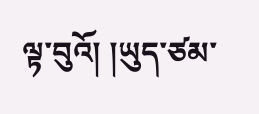ལྟ་བུའོ། །ཡུད་ཙམ་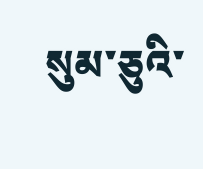སུམ་ཅུའི་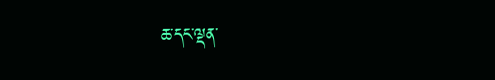ཆ་དང་ལྡན་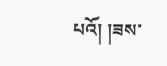པའོ། །ཟས་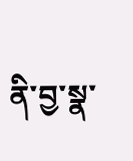ནི་བྱ་སྣ་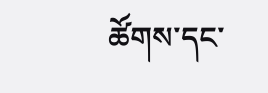ཚོགས་དང་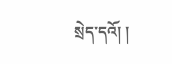སྲེད་དའོ། །